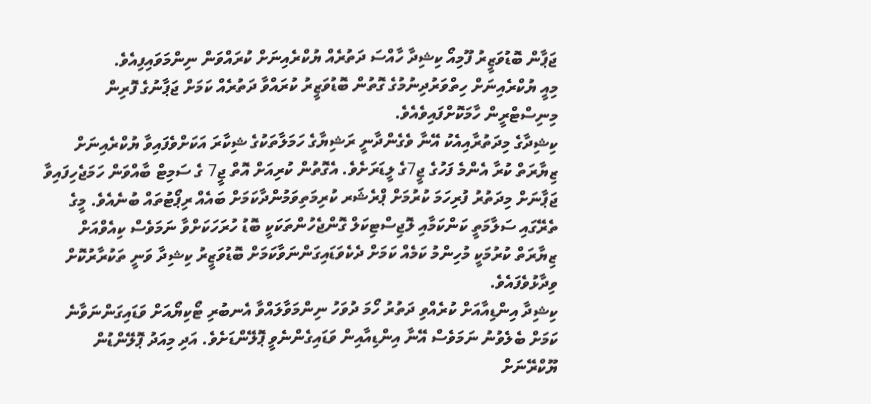ޖަޕާން ބޮޑުވަޒީރު ފޫމިއޯ ކިޝިދާ ހާއްސަ ދަތުރެއް ޔުކްރެއިނަށް ކުރައްވަން ނިންމަވައިފިއެވެ.
މިއީ ޔުކްރެއިނަށް ހިތްވަރުދިނުމުގެ ގޮތުން ބޮޑުވަޒީރު ކުރައްވާ ދަތުރެއް ކަމަށް ޖަޕާނުގެ ފޮރިން މިނިސްޓްރީން ހާމަކޮށްފައިވެއެވެ.
ކިޝިދާގެ މިދަތުރާއިއެކު އޭނާ ވެގެންދާނީ ރަޝިޔާގެ ހަމަލާތަކުގެ ޝިކާރަ އަކަށްވެފައިވާ ޔުކްރެއިނަށް ޒިޔާރަތް ކުރާ އެންމެ ފަހުގެ ޖީ7ގެ ލީޑަރަށެވެ. އެގޮތުން ކުރިއަށް އޮތް ޖީ7 ގެ ސަމިޓް ބާއްވަން ހަމަޖެހިފައިވާ ޖަޕާނަށް މިދަތުރު ފުރިހަމަ ކުރުމަށް ޕްރެޝަރ ކުރިމަތިވަމުންދާކަމަށް ބައެއް ރިޕޯޓުތައް ބުނެއެވެ. މީގެ ތެރޭގައި ސަލާމަތީ ކަންކަމާއި ލޮޖިސްޓިކަލް ގޮންޖެހުންތަކަކީ ބޮޑު ހުރަހަކަށްވާ ނަމަވެސް ކިއެވްއަށް ޒިޔާރަތް ކުރުމަކީ މުހިންމު ކަމެއް ކަމަށް ދެކެވަޑައިގަންނަވާކަމަށް ބޮޑުވަޒީރު ކިޝިދާ ވަނީ ތަކުރާރުކޮށް ވިދާޅުވެފައެވެ.
ކިޝިދާ އިންޑިއާއަށް ކުރެއްވި ދަތުރު ހޯމަ ދުވަހު ނިންމަވާލައްވާ އެނބުރި ޓޯކިޔޯއަށް ވަޑައިގަންނަވާނެ ކަމަށް ބެލެވުނު ނަމަވެސް އޭނާ އިންޑިއާއިން ވަޑައިގެންނެވީ ޕޮލޭންޑަށެވެ. އަދި މިއަދު ޕޮލޭންޑުން ޔޫކްރޭނަށް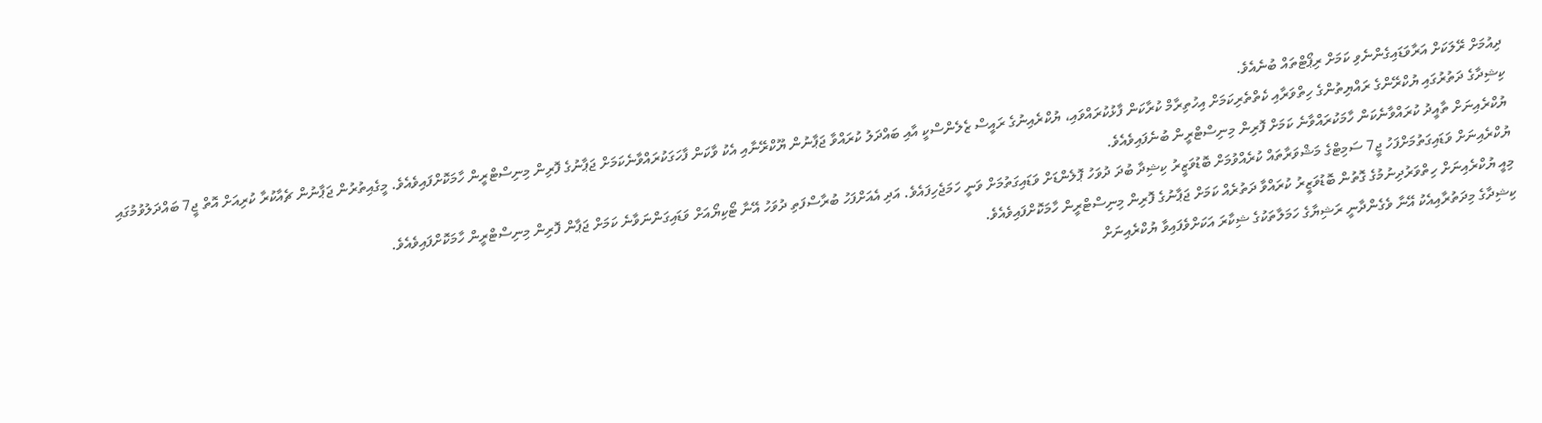ދިއުމަށް ރޭލަކަށް އަރާވަޑައިގެންނެވި ކަމަށް ރިޕޯޓްތައް ބުނެއެވެ.
ކިޝިދާގެ ދަތުރުގައި ޔުކްރޭންގެ ރައްޔިތުންގެ ހިތްވަރާއި ކެތްތެރިކަމަށް އިހުތިރާމް ކުރާކަން ފާޅުކުރައްވައި، ޔުކްރެއިނުގެ ރައީސް ޒެލެންސްކީ އާއި ބައްދަލު ކުރައްވާ ޖަޕާނުން ޔޫކްރޭނާއި އެކު ވާކަން ފާހަގަކުރައްވާނެކަމަށް ޖަޕާނުގެ ފޮރިން މިނިސްޓްރީން ހާމަކޮށްފައިވެއެވެ. މީގެއިތުރުން ޖަޕާނުން ޗެއާކުރާ ކުރިއަށް އޮތް ޖީ7 ބައްދަލުވުމުގައި ޔުކްރެއިނަށް ތާއީދު ކުރައްވާނެކަން ހާމަކުރައްވާނެ ކަމަށް ފޮރިން މިނިސްޓްރީން ބުނެފައިވެއެވެ.
ޔުކްރެއިނަށް ވަޑައިގަތުމަށްފަހު ޖީ7 ސަމިޓްގެ މަޝްވަރާތައް ކުރެއްވުމަށް ބޮޑުވަޒީރު ކިޝިދާ ބުދަ ދުވަހު ޕޮލެންޑަށް ވަޑައިގަތުމަށް ވަނީ ހަމަޖެހިފައެވެ. އަދި އެއަށްފަހު ބުރާސްފަތި ދުވަހު އޭނާ ޓޯކިޔޯއަށް ވަޑައިގަންނަވާނެ ކަމަށް ޖަޕާން ފޮރިން މިނިސްޓްރީން ހާމަކޮށްފައިވެއެވެ.
މިއީ ޔުކްރެއިނަށް ހިތްވަރުދިނުމުގެ ގޮތުން ބޮޑުވަޒީރު ކުރައްވާ ދަތުރެއް ކަމަށް ޖަޕާނުގެ ފޮރިން މިނިސްޓްރީން ހާމަކޮށްފައިވެއެވެ.
ކިޝިދާގެ މިދަތުރާއިއެކު އޭނާ ވެގެންދާނީ ރަޝިޔާގެ ހަމަލާތަކުގެ ޝިކާރަ އަކަށްވެފައިވާ ޔުކްރެއިނަށް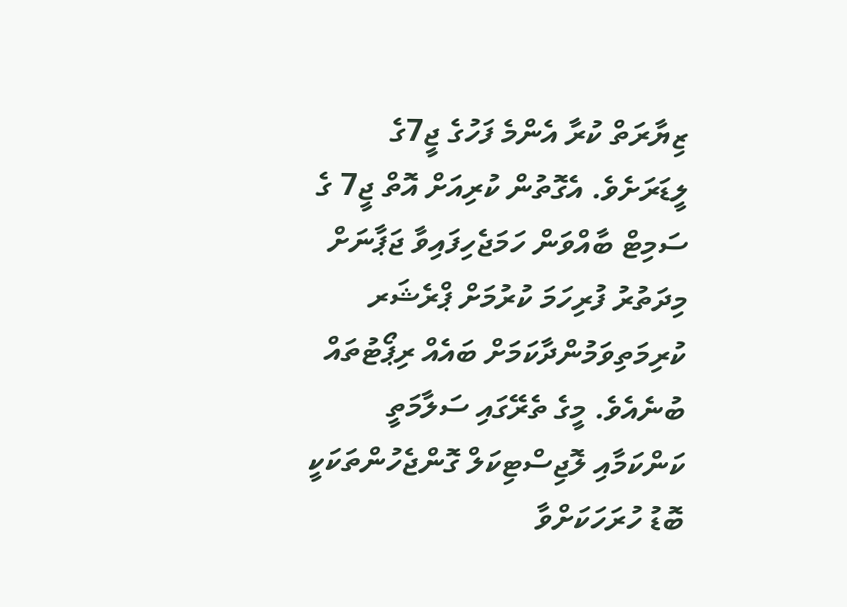ޒިޔާރަތް ކުރާ އެންމެ ފަހުގެ ޖީ7ގެ ލީޑަރަށެވެ. އެގޮތުން ކުރިއަށް އޮތް ޖީ7 ގެ ސަމިޓް ބާއްވަން ހަމަޖެހިފައިވާ ޖަޕާނަށް މިދަތުރު ފުރިހަމަ ކުރުމަށް ޕްރެޝަރ ކުރިމަތިވަމުންދާކަމަށް ބައެއް ރިޕޯޓުތައް ބުނެއެވެ. މީގެ ތެރޭގައި ސަލާމަތީ ކަންކަމާއި ލޮޖިސްޓިކަލް ގޮންޖެހުންތަކަކީ ބޮޑު ހުރަހަކަށްވާ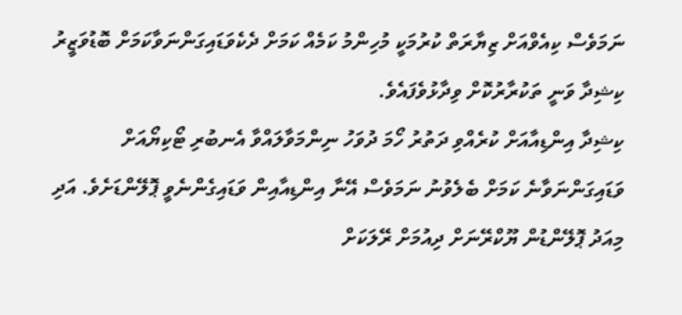ނަމަވެސް ކިއެވްއަށް ޒިޔާރަތް ކުރުމަކީ މުހިންމު ކަމެއް ކަމަށް ދެކެވަޑައިގަންނަވާކަމަށް ބޮޑުވަޒީރު ކިޝިދާ ވަނީ ތަކުރާރުކޮށް ވިދާޅުވެފައެވެ.
ކިޝިދާ އިންޑިއާއަށް ކުރެއްވި ދަތުރު ހޯމަ ދުވަހު ނިންމަވާލައްވާ އެނބުރި ޓޯކިޔޯއަށް ވަޑައިގަންނަވާނެ ކަމަށް ބެލެވުނު ނަމަވެސް އޭނާ އިންޑިއާއިން ވަޑައިގެންނެވީ ޕޮލޭންޑަށެވެ. އަދި މިއަދު ޕޮލޭންޑުން ޔޫކްރޭނަށް ދިއުމަށް ރޭލަކަށް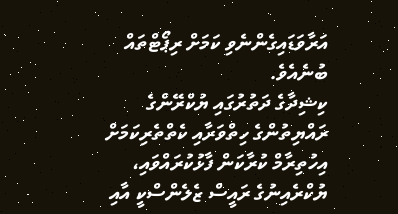އަރާވަޑައިގެންނެވި ކަމަށް ރިޕޯޓްތައް ބުނެއެވެ.
ކިޝިދާގެ ދަތުރުގައި ޔުކްރޭންގެ ރައްޔިތުންގެ ހިތްވަރާއި ކެތްތެރިކަމަށް އިހުތިރާމް ކުރާކަން ފާޅުކުރައްވައި، ޔުކްރެއިނުގެ ރައީސް ޒެލެންސްކީ އާއި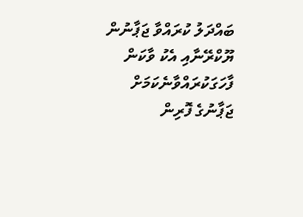ބައްދަލު ކުރައްވާ ޖަޕާނުން ޔޫކްރޭނާއި އެކު ވާކަން ފާހަގަކުރައްވާނެކަމަށް ޖަޕާނުގެ ފޮރިން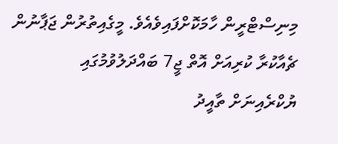މިނިސްޓްރީން ހާމަކޮށްފައިވެއެވެ. މީގެއިތުރުން ޖަޕާނުން ޗެއާކުރާ ކުރިއަށް އޮތް ޖީ7 ބައްދަލުވުމުގައި ޔުކްރެއިނަށް ތާއީދު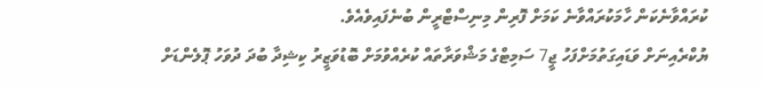ކުރައްވާނެކަން ހާމަކުރައްވާނެ ކަމަށް ފޮރިން މިނިސްޓްރީން ބުނެފައިވެއެވެ.
ޔުކްރެއިނަށް ވަޑައިގަތުމަށްފަހު ޖީ7 ސަމިޓްގެ މަޝްވަރާތައް ކުރެއްވުމަށް ބޮޑުވަޒީރު ކިޝިދާ ބުދަ ދުވަހު ޕޮލެންޑަށް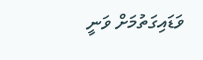ވަޑައިގަތުމަށް ވަނީ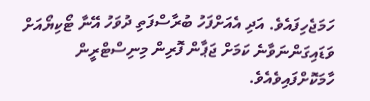ހަމަޖެހިފައެވެ. އަދި އެއަށްފަހު ބުރާސްފަތި ދުވަހު އޭނާ ޓޯކިޔޯއަށް ވަޑައިގަންނަވާނެ ކަމަށް ޖަޕާން ފޮރިން މިނިސްޓްރީން ހާމަކޮށްފައިވެއެވެ.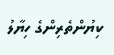ކިޔުންތެރިންގެ ހިޔާލު